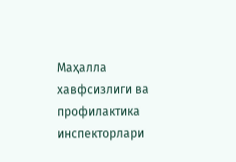Маҳалла хавфсизлиги ва профилактика инспекторлари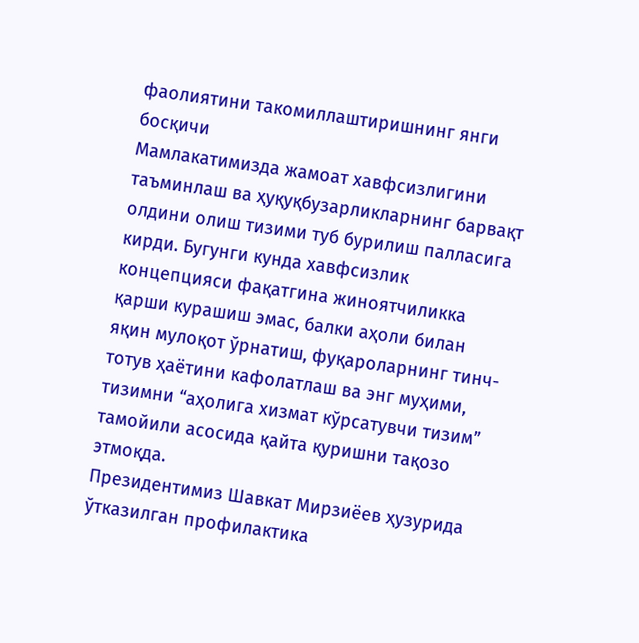фаолиятини такомиллаштиришнинг янги босқичи
Мамлакатимизда жамоат хавфсизлигини таъминлаш ва ҳуқуқбузарликларнинг барвақт олдини олиш тизими туб бурилиш палласига кирди. Бугунги кунда хавфсизлик концепцияси фақатгина жиноятчиликка қарши курашиш эмас, балки аҳоли билан яқин мулоқот ўрнатиш, фуқароларнинг тинч-тотув ҳаётини кафолатлаш ва энг муҳими, тизимни “аҳолига хизмат кўрсатувчи тизим” тамойили асосида қайта қуришни тақозо этмоқда.
Президентимиз Шавкат Мирзиёев ҳузурида ўтказилган профилактика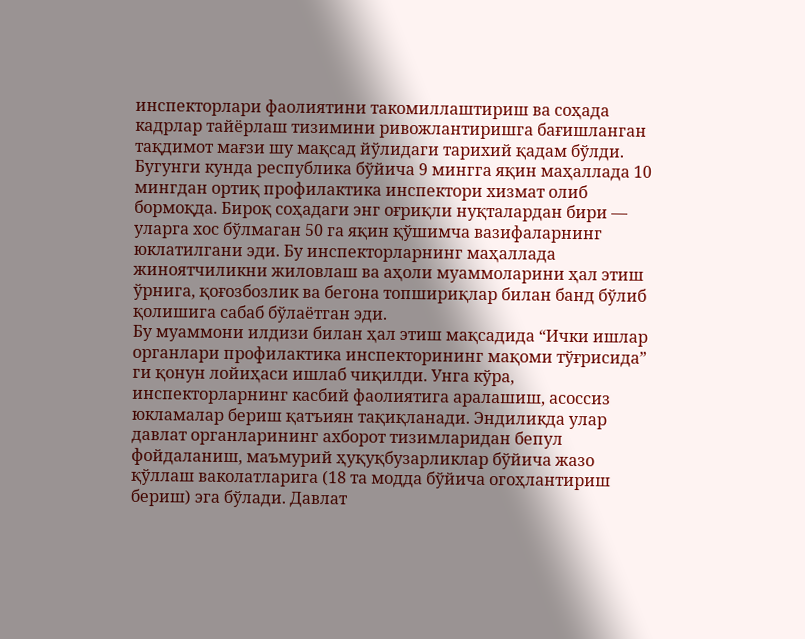инспекторлари фаолиятини такомиллаштириш ва соҳада кадрлар тайёрлаш тизимини ривожлантиришга бағишланган тақдимот мағзи шу мақсад йўлидаги тарихий қадам бўлди.
Бугунги кунда республика бўйича 9 мингга яқин маҳаллада 10 мингдан ортиқ профилактика инспектори хизмат олиб бормоқда. Бироқ соҳадаги энг оғриқли нуқталардан бири — уларга хос бўлмаган 50 га яқин қўшимча вазифаларнинг юклатилгани эди. Бу инспекторларнинг маҳаллада жиноятчиликни жиловлаш ва аҳоли муаммоларини ҳал этиш ўрнига, қоғозбозлик ва бегона топшириқлар билан банд бўлиб қолишига сабаб бўлаётган эди.
Бу муаммони илдизи билан ҳал этиш мақсадида “Ички ишлар органлари профилактика инспекторининг мақоми тўғрисида” ги қонун лойиҳаси ишлаб чиқилди. Унга кўра, инспекторларнинг касбий фаолиятига аралашиш, асоссиз юкламалар бериш қатъиян тақиқланади. Эндиликда улар давлат органларининг ахборот тизимларидан бепул фойдаланиш, маъмурий ҳуқуқбузарликлар бўйича жазо қўллаш ваколатларига (18 та модда бўйича огоҳлантириш бериш) эга бўлади. Давлат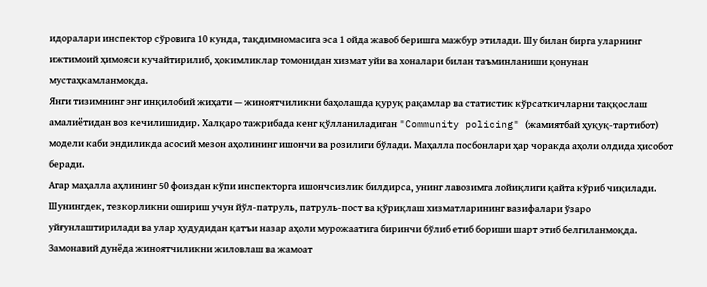идоралари инспектор сўровига 10 кунда, тақдимномасига эса 1 ойда жавоб беришга мажбур этилади. Шу билан бирга уларнинг ижтимоий ҳимояси кучайтирилиб, ҳокимликлар томонидан хизмат уйи ва хоналари билан таъминланиши қонунан мустаҳкамланмоқда.
Янги тизимнинг энг инқилобий жиҳати — жиноятчиликни баҳолашда қуруқ рақамлар ва статистик кўрсаткичларни таққослаш амалиётидан воз кечилишидир. Халқаро тажрибада кенг қўлланиладиган "Community policing" (жамиятбай ҳуқуқ-тартибот) модели каби эндиликда асосий мезон аҳолининг ишончи ва розилиги бўлади. Маҳалла посбонлари ҳар чоракда аҳоли олдида ҳисобот беради.
Агар маҳалла аҳлининг 50 фоиздан кўпи инспекторга ишончсизлик билдирса, унинг лавозимга лойиқлиги қайта кўриб чиқилади. Шунингдек, тезкорликни ошириш учун йўл-патруль, патруль-пост ва қўриқлаш хизматларининг вазифалари ўзаро уйғунлаштирилади ва улар ҳудудидан қатъи назар аҳоли мурожаатига биринчи бўлиб етиб бориши шарт этиб белгиланмоқда.
Замонавий дунёда жиноятчиликни жиловлаш ва жамоат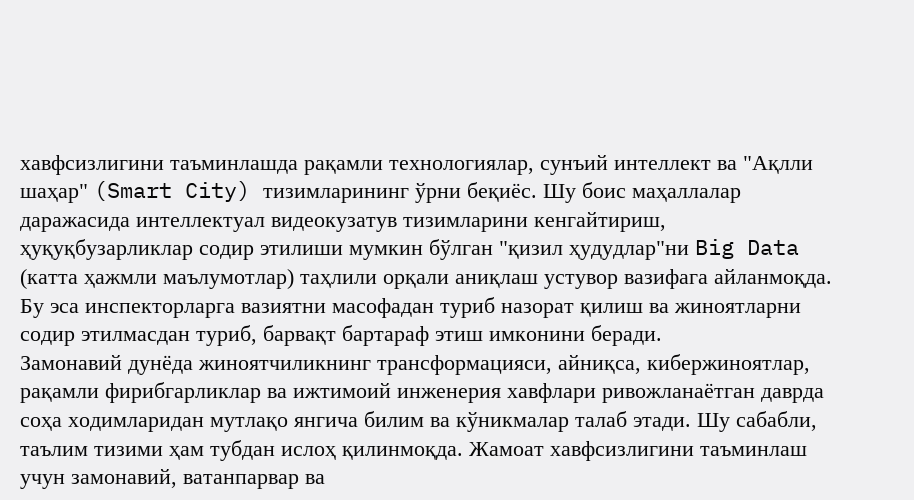хавфсизлигини таъминлашда рақамли технологиялар, сунъий интеллект ва "Ақлли шаҳар" (Smart City) тизимларининг ўрни беқиёс. Шу боис маҳаллалар даражасида интеллектуал видеокузатув тизимларини кенгайтириш, ҳуқуқбузарликлар содир этилиши мумкин бўлган "қизил ҳудудлар"ни Big Data (катта ҳажмли маълумотлар) таҳлили орқали аниқлаш устувор вазифага айланмоқда. Бу эса инспекторларга вазиятни масофадан туриб назорат қилиш ва жиноятларни содир этилмасдан туриб, барвақт бартараф этиш имконини беради.
Замонавий дунёда жиноятчиликнинг трансформацияси, айниқса, кибержиноятлар, рақамли фирибгарликлар ва ижтимоий инженерия хавфлари ривожланаётган даврда соҳа ходимларидан мутлақо янгича билим ва кўникмалар талаб этади. Шу сабабли, таълим тизими ҳам тубдан ислоҳ қилинмоқда. Жамоат хавфсизлигини таъминлаш учун замонавий, ватанпарвар ва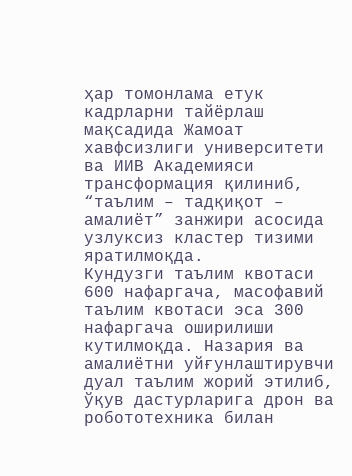ҳар томонлама етук кадрларни тайёрлаш мақсадида Жамоат хавфсизлиги университети ва ИИВ Академияси трансформация қилиниб, “таълим – тадқиқот – амалиёт” занжири асосида узлуксиз кластер тизими яратилмоқда.
Кундузги таълим квотаси 600 нафаргача, масофавий таълим квотаси эса 300 нафаргача оширилиши кутилмоқда. Назария ва амалиётни уйғунлаштирувчи дуал таълим жорий этилиб, ўқув дастурларига дрон ва робототехника билан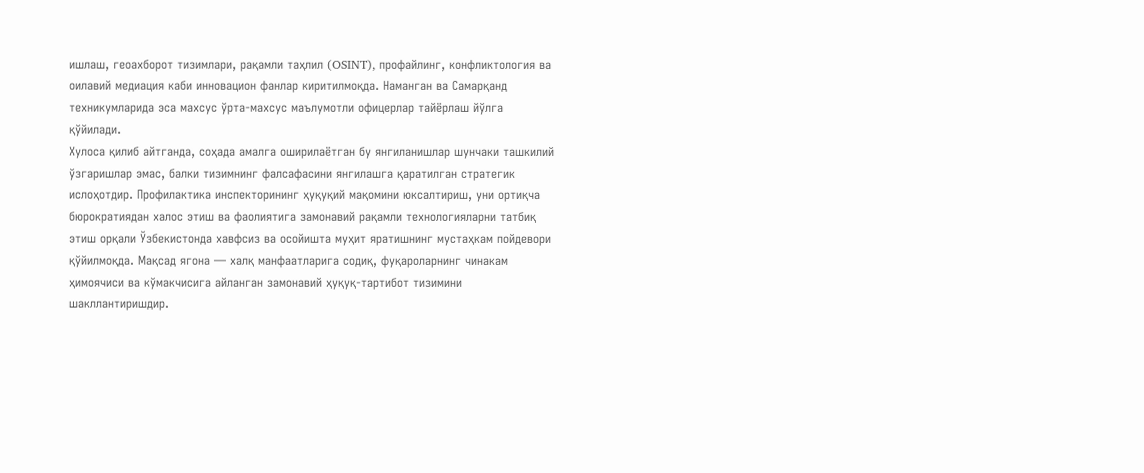ишлаш, геоахборот тизимлари, рақамли таҳлил (OSINT), профайлинг, конфликтология ва оилавий медиация каби инновацион фанлар киритилмоқда. Наманган ва Самарқанд техникумларида эса махсус ўрта-махсус маълумотли офицерлар тайёрлаш йўлга қўйилади.
Хулоса қилиб айтганда, соҳада амалга оширилаётган бу янгиланишлар шунчаки ташкилий ўзгаришлар эмас, балки тизимнинг фалсафасини янгилашга қаратилган стратегик ислоҳотдир. Профилактика инспекторининг ҳуқуқий мақомини юксалтириш, уни ортиқча бюрократиядан халос этиш ва фаолиятига замонавий рақамли технологияларни татбиқ этиш орқали Ўзбекистонда хавфсиз ва осойишта муҳит яратишнинг мустаҳкам пойдевори қўйилмоқда. Мақсад ягона — халқ манфаатларига содиқ, фуқароларнинг чинакам ҳимоячиси ва кўмакчисига айланган замонавий ҳуқуқ-тартибот тизимини шакллантиришдир.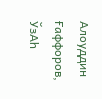Алоуддин Ғаффоров,
ЎзАh